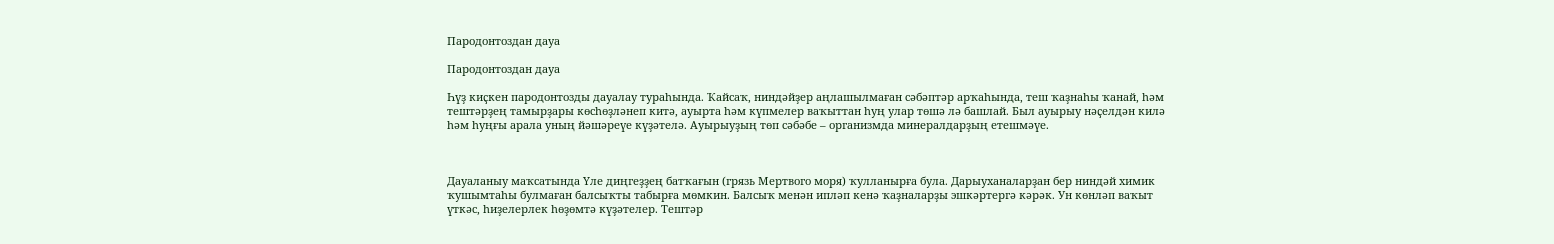Пародонтоздан дауа

Пародонтоздан дауа

Һүҙ киҫкен пародонтозды дауалау тураһында. Ҡайсаҡ, ниндәйҙер аңлашылмаған сәбәптәр арҡаһында, теш ҡаҙнаһы ҡанай, һәм тештәрҙең тамырҙары көсһөҙләнеп китә, ауырта һәм күпмелер ваҡыттан һуң улар төшә лә башлай. Был ауырыу нәҫелдән килә һәм һуңғы арала уның йәшәреүе күҙәтелә. Ауырыуҙың төп сәбәбе – организмда минералдарҙың етешмәүе.



Дауаланыу маҡсатында Үле диңгеҙҙең батҡағын (грязь Мертвого моря) ҡулланырға була. Дарыуханаларҙан бер ниндәй химик ҡушымтаһы булмаған балсыҡты табырға мөмкин. Балсыҡ менән ипләп кенә ҡаҙналарҙы эшкәртергә кәрәк. Ун көнләп ваҡыт үткәс, һиҙелерлек һөҙөмтә күҙәтелер. Тештәр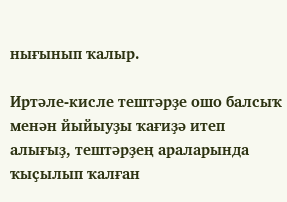нығынып ҡалыр.

Иртәле-кисле тештәрҙе ошо балсыҡ менән йыйыуҙы ҡағиҙә итеп алығыҙ, тештәрҙең араларында ҡыҫылып ҡалған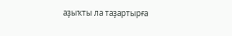аҙыҡты ла таҙартырға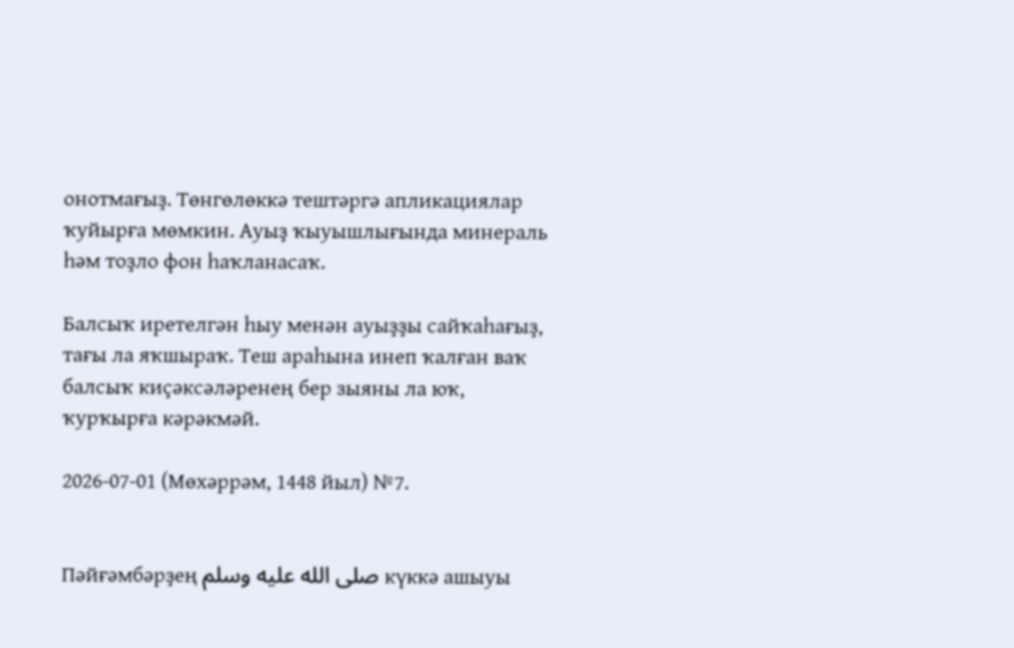онотмағыҙ. Төнгөлөккә тештәргә апликациялар ҡуйырға мөмкин. Ауыҙ ҡыуышлығында минераль һәм тоҙло фон һаҡланасаҡ.

Балсыҡ иретелгән һыу менән ауыҙҙы сайҡаһағыҙ, тағы ла яҡшыраҡ. Теш араһына инеп ҡалған ваҡ балсыҡ киҫәксәләренең бер зыяны ла юҡ, ҡурҡырға кәрәкмәй.

2026-07-01 (Мөхәррәм, 1448 йыл) №7.


Пәйғәмбәрҙең صلى الله عليه وسلم күккә ашыуы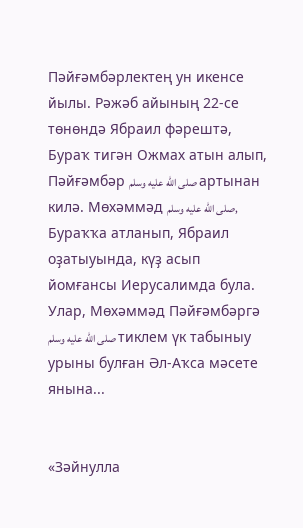Пәйғәмбәрлектең ун икенсе йылы. Рәжәб айының 22-се төнөндә Ябраил фәрештә, Бураҡ тигән Ожмах атын алып, Пәйғәмбәр صلى الله عليه وسلم артынан килә. Мөхәммәд صلى الله عليه وسلم, Бураҡҡа атланып, Ябраил оҙатыуында, күҙ асып йомғансы Иерусалимда була. Улар, Мөхәммәд Пәйғәмбәргә صلى الله عليه وسلم тиклем үк табыныу урыны булған Әл-Аҡса мәсете янына...


«Зәйнулла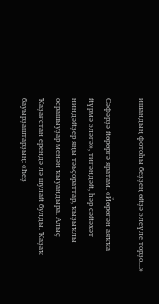ишандың фотоһы беҙҙең өйҙә элеүле торҙо...»

Сәфәрҙә йөрөргә яратам. «Йөрөгән аяҡҡа йүрмә эләгә», тигәндәй, һәр сәйәхәт ниндәйҙер яңы тәьҫораттар, ҡыҙыҡлы осрашыуҙар менән ҡыуандыра. Алыҫ Ҡаҙағстан ерендә лә шулай булды. Ҡаҙаҡ бауырҙаштарҙың: «Һеҙ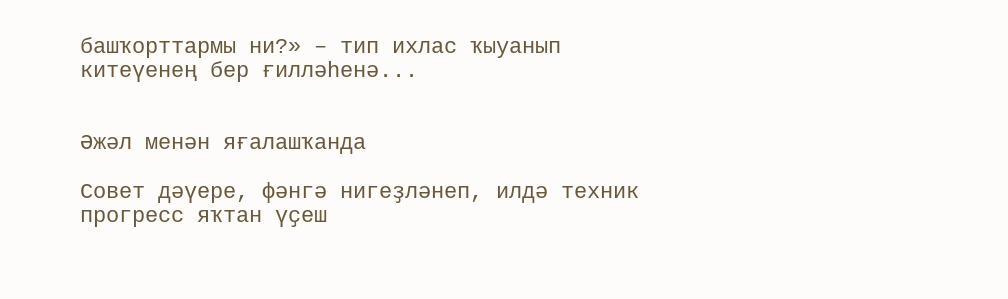башҡорттармы ни?» – тип ихлас ҡыуанып китеүенең бер ғилләһенә...


Әжәл менән яғалашҡанда

Совет дәүере, фәнгә нигеҙләнеп, илдә техник прогресс яҡтан үҫеш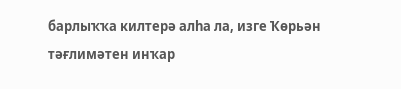барлыҡҡа килтерә алһа ла, изге Ҡөрьән тәғлимәтен инҡар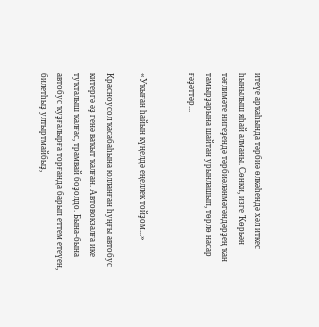итеүе арҡаһында тәрбиә өлкәһендә хәл иткес һынылыш яһай алманы. Сөнки, изге Ҡөрьән тәғлимәте нигеҙендә тәрбиәләнмәгәндәрҙең ҡан тамырҙарына шайтан урынлашып, төрлө насар ғәҙәттәр...


«Уҡыған һайын күңелдә еңеллек тойҙом...»

Красноусол ҡасабаһына юлланған һуңғы автобус китергә әҙ генә ваҡыт ҡалған. Автовокзалға ике туҡталыш ҡалғас, трамвай боҙолдо. Бына-бына автобус ҡуҙғалырға торғанда барып еттем етеүен, билетһыҙ ултыртмайбыҙ,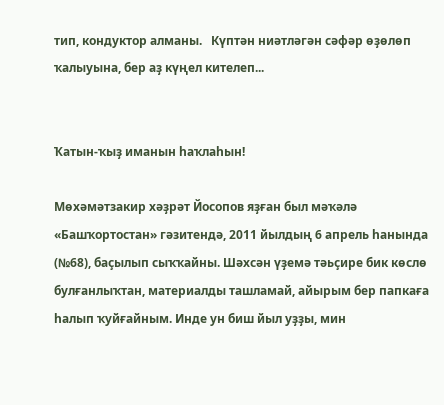тип, кондуктор алманы.   Күптән ниәтләгән сәфәр өҙөлөп ҡалыуына, бер аҙ күңел кителеп...


Ҡатын-ҡыҙ иманын һаҡлаһын!

Мөхәмәтзакир хәҙрәт Йосопов яҙған был мәҡәлә «Башҡортостан» гәзитендә, 2011 йылдың 6 апрель һанында (№68), баҫылып сыҡҡайны. Шәхсән үҙемә тәьҫире бик көслө булғанлыҡтан, материалды ташламай, айырым бер папкаға һалып ҡуйғайным. Инде ун биш йыл уҙҙы, мин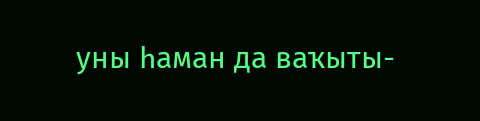уны һаман да ваҡыты-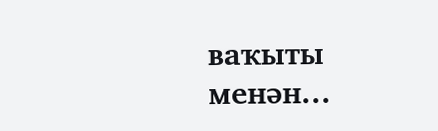ваҡыты менән...